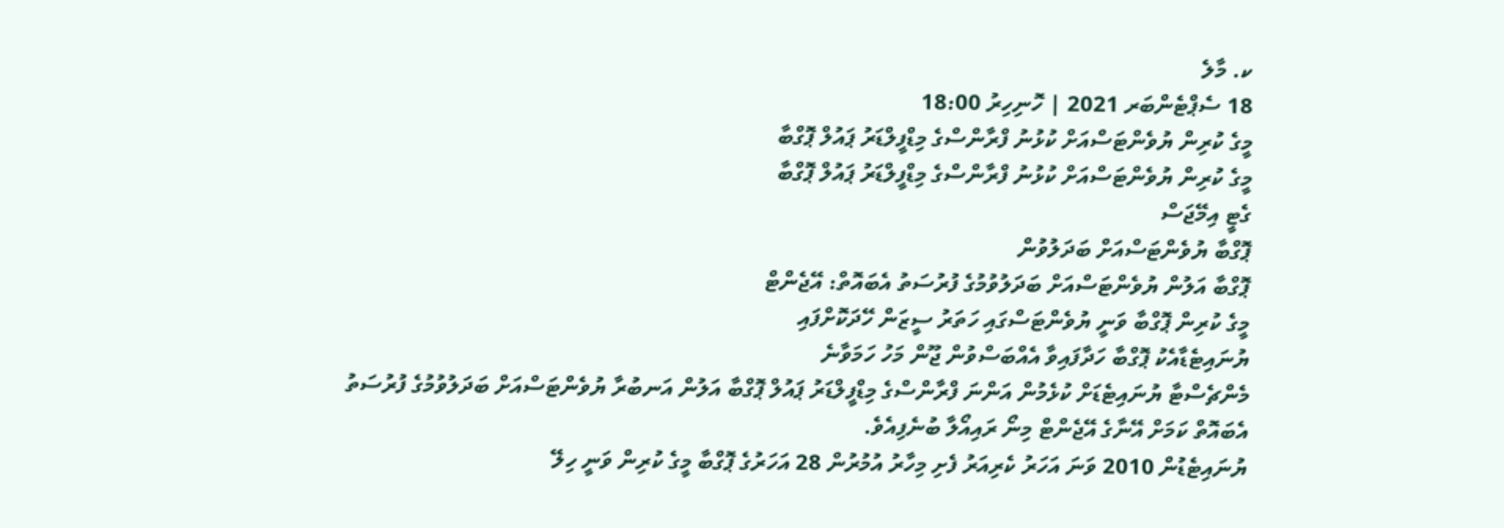ކ. މާލެ
18 ސެޕްޓެންބަރ 2021 | ހޮނިހިރު 18:00
މީގެ ކުރިން ޔުވެންޓަސްއަށް ކުޅުނު ފްރާންސްގެ މިޑްފީލްޑަރު ޕައުލް ޕޮގްބާ
މީގެ ކުރިން ޔުވެންޓަސްއަށް ކުޅުނު ފްރާންސްގެ މިޑްފީލްޑަރު ޕައުލް ޕޮގްބާ
ގެޓީ އިމޭޖަސް
ޕޮގްބާ ޔުވެންޓަސްއަށް ބަދަލުވުން
ޕޮގްބާ އަލުން ޔުވެންޓަސްއަށް ބަދަލުވުމުގެ ފުރުސަތު އެބައޮތް: އޭޖެންޓް
މީގެ ކުރިން ޕޮގްބާ ވަނީ ޔުވެންޓަސްގައި ހަތަރު ސީޒަން ހޭދަކޮށްފައި
ޔުނައިޓެޑާއެކު ޕޮގްބާ ހަދާފައިވާ އެއްބަސްވުން ޖޫން މަހު ހަމަވާނެ
މެންޗެސްޓާ ޔުނައިޓެޑަށް ކުޅެމުން އަންނަ ފްރާންސްގެ މިޑްފީލްޑަރު ޕައުލް ޕޮގްބާ އަލުން އަނބުރާ ޔުވެންޓަސްއަށް ބަދަލުވުމުގެ ފުރުސަތު އެބައޮތް ކަމަށް އޭނާގެ އޭޖެންޓް މިނޯ ރައިއޯލާ ބުނެފިއެވެ.
ޔުނައިޓެޑުން 2010 ވަނަ އަހަރު ކެރިއަރު ފެށި މިހާރު އުމުރުން 28 އަހަރުގެ ޕޮގްބާ މީގެ ކުރިން ވަނީ ހިލޭ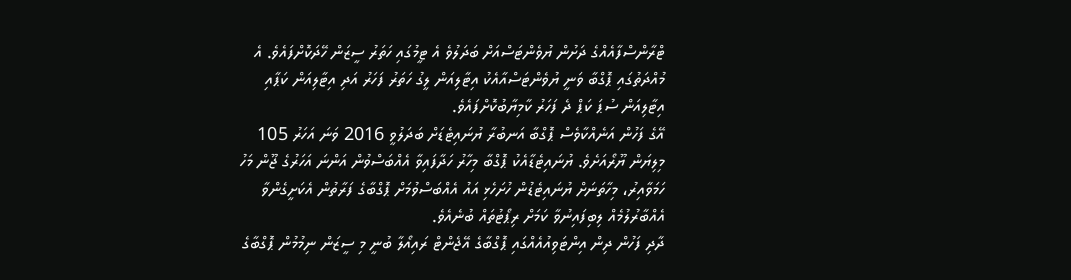ޓްރާންސްފާއެއްގެ ދަށުން ޔުވެންޓަސްއަށް ބަދަލުވެ އެ ޓީމުގައި ހަތަރު ސީޒަން ހޭދަކޮށްފައެވެ. އެ މުއްދަތުގައި ޕޮގްބާ ވަނީ ޔުވެންޓަސްއާއެކު އިޓާލިއަން ލީގު ހަތަރު ފަހަރު އަދި އިޓާލިއަން ކަޕާއި އިޓާލިއަން ސުޕަ ކަޕް ދެ ފަހަރު ކާމިޔާބުކޮށްފައެވެ.
އޭގެ ފަހުން އަނެއްކާވެސް ޕޮގްބާ އަނބުރާ ޔުނައިޓެޑަށް ބަދަލުވީ 2016 ވަނަ އަހަރު 105 މިލިޔަން ޔޫރޯއަށެވެ. ޔުނައިޓެޑާއެކު ޕޮގްބާ މިހާރު ހަދާފައިވާ އެއްބަސްވުން އަންނަ އަހަރުގެ ޖޫން މަހު ހަމަވާއިރު، މިހާތަނަށް ޔުނައިޓެޑުން ހުށަހެޅި އައު އެއްބަސްވުމަށް ޕޮގްބާގެ ފަރާތުން އެކަށީގެންވާ އެއްބާރުލުމެއް ލިބިފައިނުވާ ކަމަށް ރިޕޯޓުތައް ބުނެއެވެ.
ދާދި ފަހުން ދިން އިންޓަވިއުއެއްގައި ޕޮގްބާގެ އޭޖެންޓް ރައިއޯލާ ބުނީ މި ސީޒަން ނިމުމުން ޕޮގްބާގެ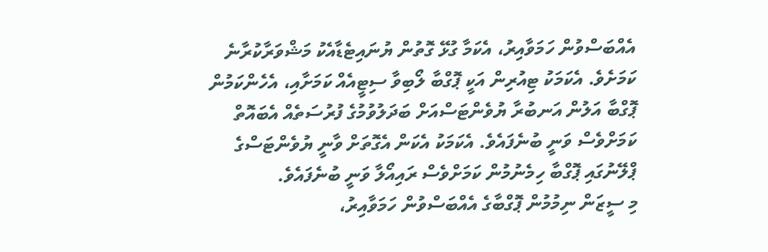އެއްބަސްވުން ހަމަވާއިރު، އެކަމާ ގުޅޭ ގޮތުން ޔުނައިޓެޑާއެކު މަޝްވަރާކުރާނެ ކަމަށެވެ. އެކަމަކު ޓިއުރިން އަކީ ޕޮގްބާ ލޯބިވާ ސިޓީއެއް ކަމަށާއި، އެހެންކަމުން ޕޮގްބާ އަލުން އަނބުރާ ޔުވެންޓަސްއަށް ބަދަލުވުމުގެ ފުރުސަތެއް އެބައޮތް ކަމަށްވެސް ވަނީ ބުނެފައެވެ. އެކަމަކު އެކަން އެގޮތަށް ވާނީ ޔުވެންޓަސްގެ ޕްލޭނުގައި ޕޮގްބާ ހިމެނުމުން ކަމަށްވެސް ރައިއޯލާ ވަނީ ބުނެފައެވެ.
މި ސީޒަން ނިމުމުން ޕޮގްބާގެ އެއްބަސްވުން ހަމަވާއިރު،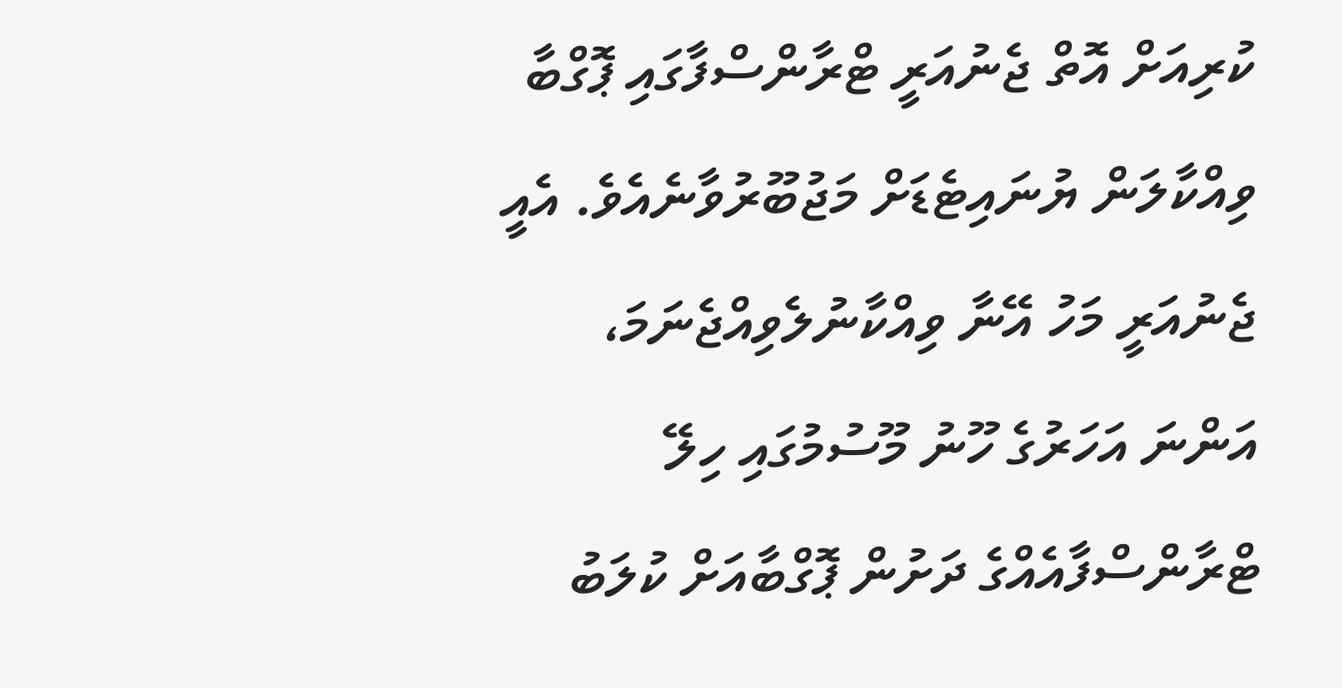ކުރިއަށް އޮތް ޖެނުއަރީ ޓްރާންސްފާގައި ޕޮގްބާ ވިއްކާލަން ޔުނައިޓެޑަށް މަޖުބޫރުވާނެއެވެ. އެއީ ޖެނުއަރީ މަހު އޭނާ ވިއްކާނުލެވިއްޖެނަމަ، އަންނަ އަހަރުގެ ހޫނު މޫސުމުގައި ހިލޭ ޓްރާންސްފާއެއްގެ ދަށުން ޕޮގްބާއަށް ކުލަބު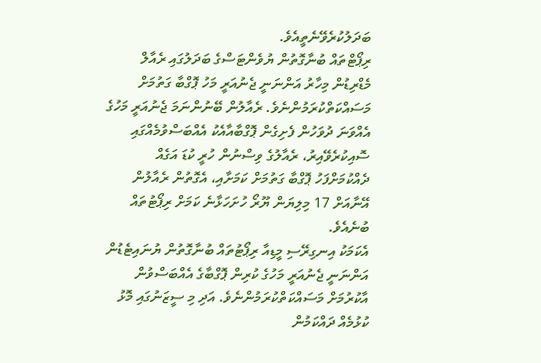ބަދަލުކުރެވޭނެތީއެވެ.
ރިޕޯޓްތައް ބުނާގޮތުން ޔުވެންޓަސްގެ ބަދަލުގައި ރެއާލް މެޑްރިޑުން މިހާރު އަންނަނީ ޖެނުއަރީ މަހު ޕޮގްބާ ގަތުމަށް މަސައްކަތްކުރަމުންނެވެ. ރެއާލުން ބޭނުންނަމަ ޖެނުއަރީ މަހުގެ އެއްވަނަ ދުވަހުން ފެށިގެން ޕޮގްބާއާއެކު އެއްބަސްވުމެއްގައި ސޮއިކުރެވޭއިރު، ރެއާލުގެ ވިސްނުން ހުރީ ކުޑަ އަގެއް ދެއްކުމަށްފަހު ޕޮގްބާ ގަތުމަށް ކަމަށާއި، އެގޮތުން ރެއާލުން އޭނާއަށް 17 މިލިޔަން ޔޫރޯ ހުށަހަޅާނެ ކަމަށް ރިޕޯޓުތައް ބުނެއެވެ.
އެކަމަކު އިނގިރޭސި މީޑިއާ ރިޕޯޓުތައް ބުނާގޮތުން ޔުނައިޓެޑުން އަންނަނީ ޖެނުއަރީ މަހުގެ ކުރިން ޕޮގްބާގެ އެއްބަސްވުން އާކުރުމަށް މަސައްކަތްކުރަމުންނެވެ. އަދި މި ސީޒަނުގައި މޮޅު ކުޅުމެއް ދައްކަމުން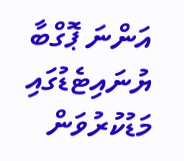އަންނަ ޕޮގްބާ ޔުނައިޓެޑުގައި މަޑުކުރުވަން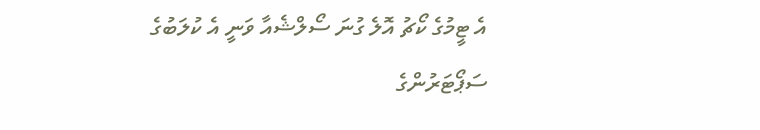އެ ޓީމުގެ ކޯޗު އޮލެ ގުނަ ސޯލްޝެއާ ވަނީ އެ ކުލަބުގެ ސަޕޯޓަރުންގެ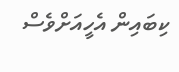ކިބައިން އެހީއަށްވެސް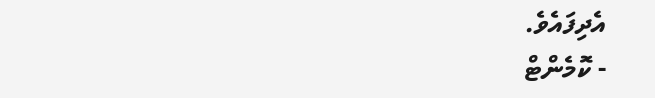އެދިފައެވެ.
- ކޮމެންޓް